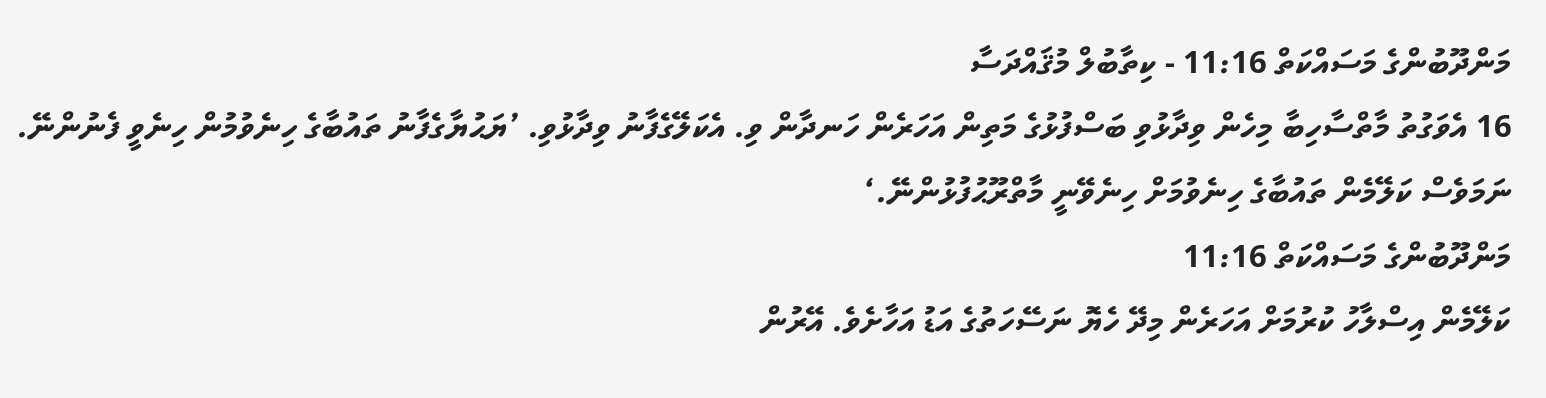މަންދޫބުންގެ މަސައްކަތް 11:16 - ކިތާބުލް މުޤައްދަސާ
16 އެވަގުތު މާތްސާހިބާ މިހެން ވިދާޅުވި ބަސްފުޅުގެ މަތިން އަހަރެން ހަނދާން ވި. އެކަލޭގެފާނު ވިދާޅުވި. ’ޔަޙުޔާގެފާނު ތައުބާގެ ހިނެވުމުން ހިނެވީ ފެނުންނޭ. ނަމަވެސް ކަލޭމެން ތައުބާގެ ހިނެވުމަށް ހިނެވޭނީ މާތްރޫޙުފުޅުންނޭ.‘
މަންދޫބުންގެ މަސައްކަތް 11:16
ކަލޭމެން އިސްލާހު ކުރުމަށް އަހަރެން މިދޭ ހެޔޮ ނަސޭހަތުގެ އަޑު އަހާށެވެ. އޭރުން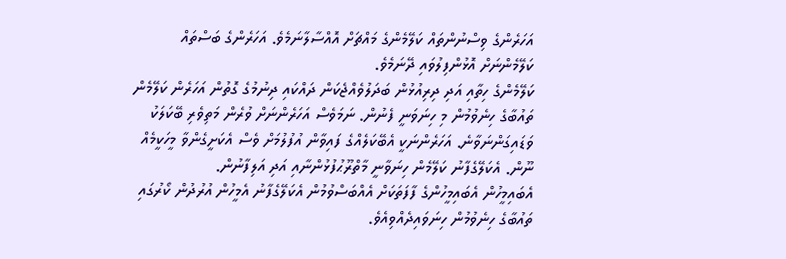އަހަރެންގެ ވިސްނުންތައް ކަލޭމެންގެ މައްޗަށް އޮއްސާލާނަމެވެ. އަހަރެންގެ ބަސްތައް ކަލޭމެންނަށް އޮޅުންފިލުވައި ދޭނަމެވެ.
ކަލޭމެންގެ ހިތާއި އަދި ދިރިއުޅުން ބަދަލުވެއްޖެކަން ދައްކައި ދިނުމުގެ ގޮތުން އަހަރެން ކަލޭމެން ތައުބާގެ ހިނެވުމުން މި ހިނަވަނީ ފެނުން. ނަމަވެސް އަހަރެންނަށް ވުރެން މަތިވެރި ބޭކަލަކު ވަޑައިގަންނަވާނެ. އަހަރެންނަކީ އެބޭކަލެއްގެ ފައިވާން އުފުލުމަށް ވެސް އެކަށީގެންވާ މީހަކީމެއް ނޫން. އެކަލޭގެފާނު ކަލޭމެން ހިނަވާނީ މާތްރޫޙުފުޅުންނާއި އަދި އަލިފާނުން.
އެބައިމީހުން އެބައިމީހުންގެ ފާފަތަކަށް އެއްބަސްވުމުން އެކަލޭގެފާނު އެމީހުން އުރުދުން ކޯރުގައި ތައުބާގެ ހިނެވުމުން ހިނަވައިދެއްވިއެވެ.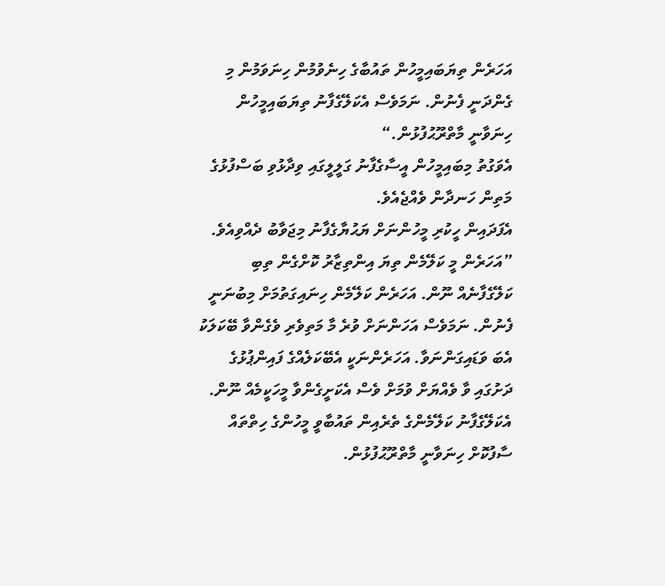އަހަރެން ތިޔަބައިމީހުން ތައުބާގެ ހިނެވުމުން ހިނަވަމުން މި ގެންދަނީ ފެނުން. ނަމަވެސް އެކަލޭގެފާނު ތިޔަބައިމީހުން ހިނަވާނީ މާތްރޫޙުފުޅުން.“
އެވަގުތު މިބައިމީހުން އީސާގެފާނު ގަލީލީގައި ވިދާޅުވި ބަސްފުޅުގެ މަތިން ހަނދާން ވެއްޖެއެވެ.
އެފަދައިން ހީކުރި މީހުންނަށް ޔަޙުޔާގެފާނު މިޖަވާބު ދެއްވިއެވެ. ”އަހަރެން މީ ކަލޭމެން ތިޔަ އިންތިޒާރު ކޮށްގެން ތިބި ކަލޭގެފާނެއް ނޫން. އަހަރެން ކަލޭމެން ހިނައިގަތުމަށް މިބުނަނީ ފެނުން. ނަމަވެސް އަހަންނަށް ވުރެ މާ މަތިވެރި ވެގެންވާ ބޭކަލަކު އެބަ ވަޑައިގަންނަވާ. އަހަރެންނަކީ އެބޭކަލެއްގެ ފައިންޕުޅުގެ ދަށުގައި ވާ ވެއްޔަށް ވުމަށް ވެސް އެކަށީގެންވާ މީހަކީމެއް ނޫން. އެކަލޭގެފާނު ކަލޭމެންގެ ތެރެއިން ތައުބާވީ މީހުންގެ ހިތްތައް ސާފުކޮށް ހިނަވާނީ މާތްރޫޙުފުޅުން.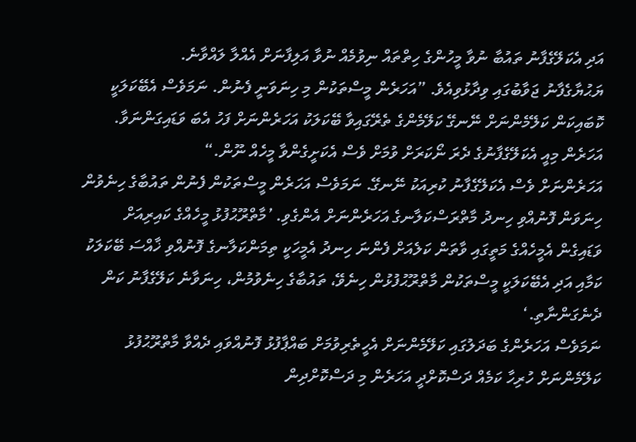އަދި އެކަލޭގެފާނު ތައުބާ ނުވާ މީހުންގެ ހިތްތައް ނިވުމެއް ނުވާ އަލިފާނަށް އެއްލާ ލައްވާނެ.
ޔަޙުޔާގެފާނު ޖަވާބުގައި ވިދާޅުވިއެވެ. ”އަހަރެން މީސްތަކުން މި ހިނަވަނީ ފެނުން. ނަމަވެސް އެބޭކަލަކީ ކޮބައިކަން ކަލޭމެންނަށް ނޭނގޭ ކަލޭމެންގެ ތެރޭގައިވާ ބޭކަލަކު އަހަރެންނަށް ފަހު އެބަ ވަޑައިގަންނަވާ. އަހަރެން މިއީ އެކަލޭގެފާނުގެ ދެރަ ނޯކަރަށް ވުމަށް ވެސް އެކަށީގެންވާ މީހެއް ނޫން.“
އަހަރެންނަށް ވެސް އެކަލޭގެފާނު ކުރިއަކު ނޭނގޭ. ނަމަވެސް އަހަރެން މީސްތަކުން ފެނުން ތައުބާގެ ހިނެވުން ހިނަވަން ފޮނުއްވި ހިނދު މާތްރަސްކަލާނގެ އަހަރެންނަށް އެންގެވި. ’މާތްރޫޙުފުޅު މީހެއްގެ ކައިރިއަށް ވަޑައިގެން އެމީހެއްގެ މަތީގައި ވާތަން ކަލެއަށް ފެންނަ ހިނދު އެމީހަކީ ތިމަންކަލާނގެ ފޮނުއްވި ޚާއްސަ ބޭކަލަކު ކަމާއި އަދި އެބޭކަލަކީ މީސްތަކުން މާތްރޫޙުފުޅުން ހިނެވޭ، ތައުބާގެ ހިނެވުމުން، ހިނަވާނެ ކަލޭގެފާނު ކަން ދެނެގަންނާތި.‘
ނަމަވެސް އަހަރެންގެ ބަދަލުގައި ކަލޭމެންނަށް އެހީތެރިވުމަށް ބައްޕާފުޅު ފޮނުއްވައި ދެއްވާ މާތްރޫޙުފުޅު ކަލޭމެންނަށް ހުރިހާ ކަމެއް ދަސްކޮށްދީ އަހަރެން މި ދަސްކޮށްދިން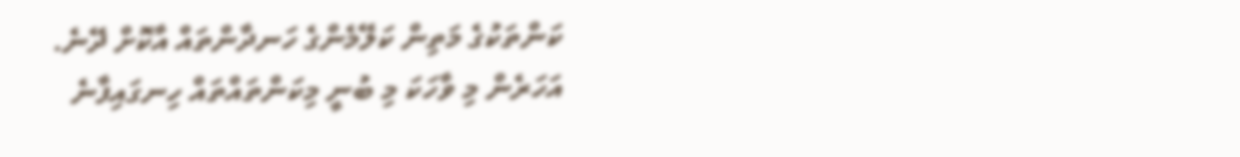ކަންތަކުގެ މަތިން ކަލޭމެންގެ ހަނދާންތައް އާކޮށް ދޭނެ.
އަހަރެން މި ވާހަކަ މި ބުނީ މިކަންތައްތައް ހިނގައިފާނެ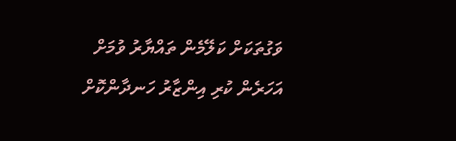ވަގުތަކަށް ކަލޭމެން ތައްޔާރު ވުމަށް އަހަރެން ކުރި އިންޒާރު ހަނދާންކޮށް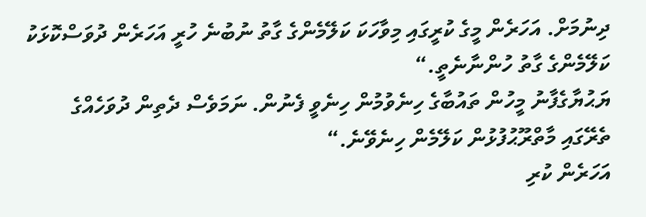ދިނުމަށް. އަހަރެން މީގެ ކުރީގައި މިވާހަކަ ކަލޭމެންގެ ގާތު ނުބުނެ ހުރީ އަހަރެން ދުވަސްކޮޅަކު ކަލޭމެންގެ ގާތު ހުންނާނެތީ.“
ޔަޙުޔާގެފާނު މީހުން ތައުބާގެ ހިނެވުމުން ހިނެވީ ފެނުން. ނަމަވެސް ދެތިން ދުވަހެއްގެ ތެރޭގައި މާތްރޫޙުފުޅުން ކަލޭމެން ހިނެވޭނެ.“
އަހަރެން ކުރި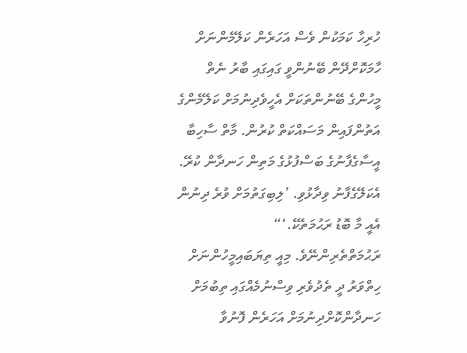ހުރިހާ ކަމަކުން ވެސް އަހަރެން ކަލޭމެންނަށް ހާމަކޮށްދޭން ބޭނުންވީ ގައިގައި ބާރު ނެތް މީހުންގެ ބޭނުންތަކަށް އެހީވެދިނުމަށް ކަލޭމެންގެ އަތުންފައިން މަސައްކަތް ކުރުން. މާތް ސާހިބާ އީސާގެފާނުގެ ބަސްފުޅުގެ މަތިން ހަނދާން ކުރޭ. އެކަލޭގެފާނު ވިދާޅުވި. ’ލިބިގަތުމަށް ވުރެ ދިނުން އެއީ މާ ބޮޑު ރަޙުމަތެކޭ.‘“
ރަޙުމަތްތެރިންނޭވެ. މިއީ ތިޔަބައިމީހުންނަށް ހިތްވަރު ދީ ތެދުވެރި ވިސްނުމެއްގައި ތިބުމަށް ހަނދާންކޮށްދިނުމަށް އަހަރެން ފޮނުވާ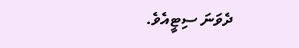ދެވަނަ ސިޓީއެވެ.